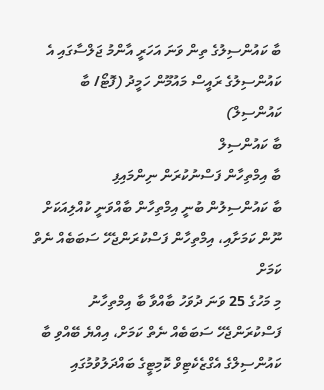ބާ ކައުންސިލުގެ ތިން ވަނަ އަހަރީ އާންމު ޖަލްސާގައި އެ ކައުންސިލުގެ ރައީސް މައުމޫން ހަމީދު (ފޮޓޯ/ ބާ ކައުންސިލް)
ބާ ކައުންސިލް
ބާ އިމްތިހާން ފަސްނުކުރަން ނިންމައިފި
ބާ ކައުންސިލުން ބުނީ އިމްތިހާން ބާއްވަނީ ކުއްލިއަކަށް ނޫން ކަމަށާއި، އިމްތިހާން ފަސްކުރަންޖެހޭ ސަބަބެއް ނެތް ކަމަށް
މި މަހުގެ 25 ވަނަ ދުވަހު ބާއްވާ ބާ އިމްތިހާނު ފަސްކުރަންޖެހޭ ސަބަބެއް ނެތް ކަމަށް، އިއްޔެ ބޭއްވި ބާ ކައުންސިލްގެ އެގްޒެކެޓިވް ކޮމިޓީގެ ބައްދަލުވުމުގައި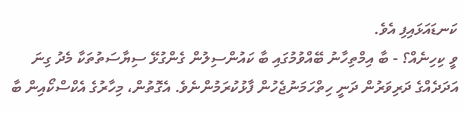ކަނޑައަޅައިފި އެވެ.
ވީ ކިހިނެއް؟ - ބާ އިމްތިހާނު ބޭއްވުމުގައި ބާ ކައުންސިލުން ގެންގުޅޭ ސިޔާސަތުތަކާ މެދު ގިނަ އަދަދެއްގެ ދަރިވަރުން ދަނީ ހިތްހަމަނުޖެހުން ފާޅުކުރަމުންނެވެ. އެގޮތުން، މިހާރުގެ އެކްސްކޯއިން ބާ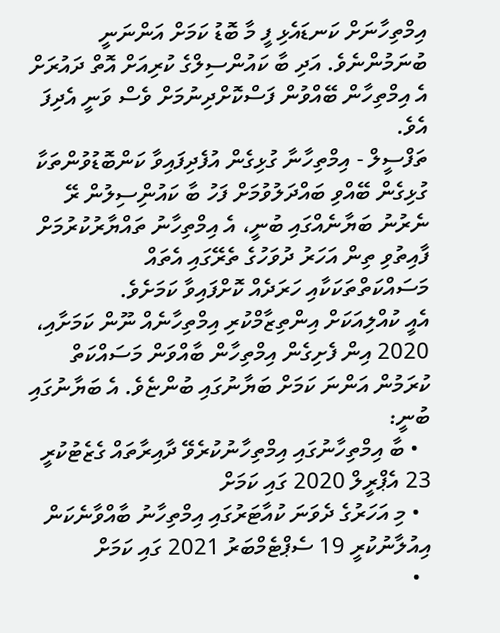އިމްތިހާނަށް ކަނޑައެޅި ފީ މާ ބޮޑު ކަމަށް އަންނަނީ ބުނަމުންނެވެ. އަދި ބާ ކައުންސިލްގެ ކުރިއަށް އޮތް ދައުރަށް އެ އިމްތިހާން ބޭއްވުން ފަސްކޮށްދިނުމަށް ވެސް ވަނީ އެދިފަ އެވެ.
ތަފްސީލް - އިމްތިހާނާ ގުޅިގެން އުފެދިފައިވާ ކަންބޮޑުވުންތަކާ ގުޅިގެން ބޭއްވި ބައްދަލުވުމަށް ފަހު ބާ ކައުންިސިލުން ރޭ ނެރުނު ބަޔާނެއްގައި ބުނީ، އެ އިމްތިހާނު ތައްޔާރުކުރުމަށް ފާއިތުވި ތިން އަހަރު ދުވަހުގެ ތެރޭގައި އެތައް މަސައްކަތްތަކަކާއި ހަރަދެއް ކޮށްފައިވާ ކަމަށެވެ.
އެއީ ކުއްލިއަކަށް އިންތިޒާމްކުރި އިމްތިހާނެއް ނޫން ކަމަށާއި، 2020 އިން ފެށިގެން އިމްތިހާން ބާއްވަން މަސައްކަތް ކުރަމުން އަންނަ ކަމަށް ބަޔާނުގައި ބުންޏެވެ. އެ ބަޔާނުގައި ބުނީ:
  • ބާ އިމްތިހާނުގައި އިމްތިހާނުކުރެވޭ ދާއިރާތައް ގެޒެޓުކުރީ 23 އެޕްރީލް 2020 ގައި ކަމަށް
  • މި އަހަރުގެ ދެވަނަ ކުއާޓަރުގައި އިމްތިހާނު ބާއްވާނެކަން އިއުލާނުކުރީ 19 ސެޕްޓެމްބަރު 2021 ގައި ކަމަށް
  •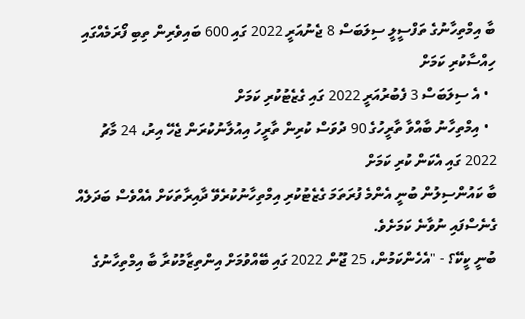ބާ އިމްތިހާނުގެ ތަފްސީލީ ސިލަބަސް 8 ޖެނުއަރީ 2022 ގައި 600 ބައިވެރިން ތިބި ފޯރަމެއްގައި ހިއްސާކުރި ކަމަށް
  • އެ ސިލަބަސް 3 ފެބުރުއަރީ 2022 ގައި ގެޒެޓުކުރި ކަމަށް
  • އިމްތިހާނު ބާއްވާ ތާރީހުގެ 90 ދުވަސް ކުރިން ތާރީހު އިއުލާނުކުރަން ޖެހޭ އިރު، 24 މާޗު 2022 ގައި އެކަން ކުރި ކަމަށް
ބާ ކައުންސިލުން ބުނީ އެންމެ ފުރަތަމަ ގެޒެޓުކުރި އިމްތިހާނުކުރެވޭ ދާއިރާތަކަށް އެއްވެސް ބަދަލެއް ގެނެސްފައި ނުވާނެ ކަމަށެވެ.
ބުނީ ކީކޭ؟ - "އެހެންކަމުން، 25 ޖޫން 2022 ގައި ބޭއްވުމަށް އިންތިޒާމުކުރާ ބާ އިމްތިހާނުގެ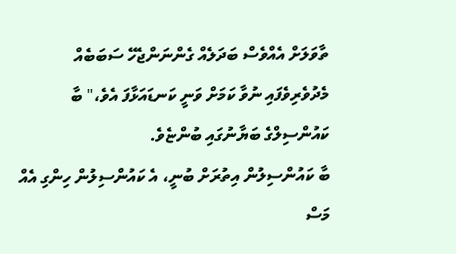ތާވަލަށް އެއްވެސް ބަދަލެއް ގެންނަންޖެހޭ ސަބަބެއް މެދުވެރިވެފައި ނުވާ ކަމަށް ވަނީ ކަނޑައަޅާފަ އެވެ،" ބާ ކައުންސިލްގެ ބަޔާނުގައި ބުންޏެވެ.
ބާ ކައުންސިލުން އިތުރަށް ބުނީ، އެ ކައުންސިލުން ހިންގި އެއް މަސް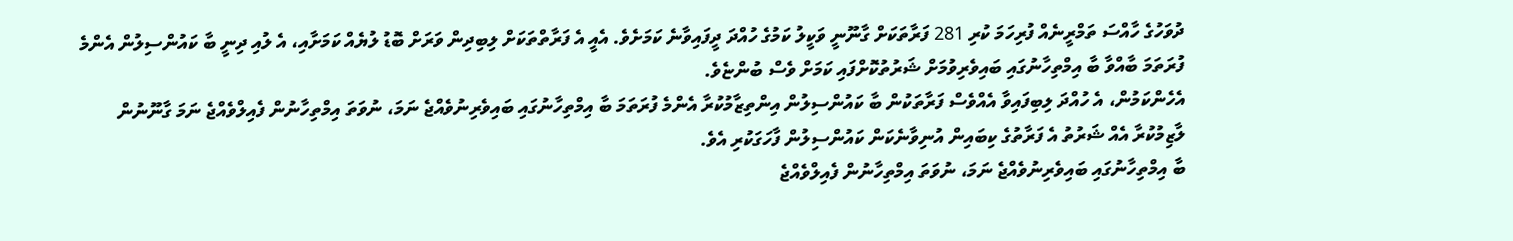ދުވަހުގެ ހާއްސަ ތަމްރީނެއް ފުރިހަމަ ކުރި 281 ފަރާތަކަށް ގާނޫނީ ވަކީލު ކަމުގެ ހުއްދަ ދީފައިވާނެ ކަމަށެވެ. އެއީ އެ ފަރާތްތަކަށް ލިބިދިން ވަރަށް ބޮޑު ލުޔެއް ކަމަށާއި، އެ ލުއި ދިނީ ބާ ކައުންސިލުން އެންމެ ފުރަތަމަ ބާއްވާ ބާ އިމްތިހާނުގައި ބައިވެރިވުމަށް ޝަރުތުކޮށްފައި ކަމަށް ވެސް ބުންޏެވެ.
އެހެންކަމުން، އެ ހުއްދަ ލިބިފައިވާ އެއްވެސް ފަރާތަކުން ބާ ކައުންސިލުން އިންތިޒާމުކުރާ އެންމެ ފުރަތަމަ ބާ އިމްތިހާނުގައި ބައިވެރިނުވެއްޖެ ނަމަ، ނުވަތަ އިމްތިހާނުން ފެއިލްވެއްޖެ ނަމަ ގާނޫނުން ލާޒިމުކުރާ އެއް ޝަރުތު އެ ފަރާތުގެ ކިބައިން އުނިވާނެކަން ކައުންސިލުން ފާހަގަކުރި އެވެ.
ބާ އިމްތިހާނުގައި ބައިވެރިނުވެއްޖެ ނަމަ، ނުވަތަ އިމްތިހާނުން ފެއިލްވެއްޖެ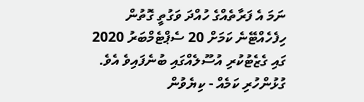ނަމަ އެ ފަރާތެއްގެ ހުއްދަ ވަގުތީ ގޮތުން ހިފެހެއްޓޭނެ ކަމަށް 20 ސެޕްޓެމްބަރު 2020 ގައި ގެޒެޓުކުރި އުސޫލެއްގައި ބުނެފައިވެ އެވެ.
ގުޅުންހުރި ކަމެއް - ކިޔެވުން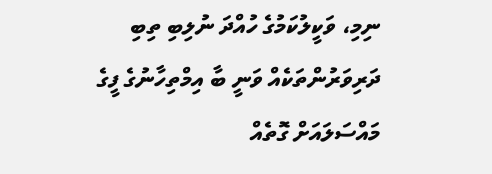ނިމި، ވަކީލުކަމުގެ ހުއްދަ ނުލިބި ތިބި ދަރިވަރުންތަކެއް ވަނީ ބާ އިމްތިހާނުގެ ފީގެ މައްސަލައަށް ގޮތެއް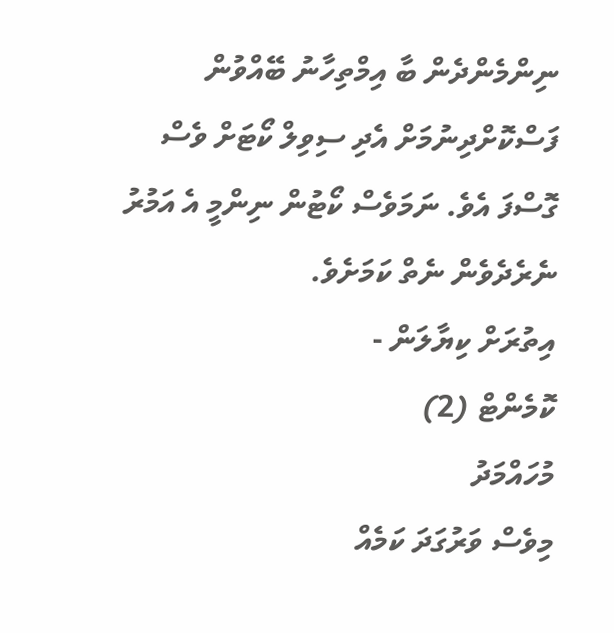ނިންމެންދެން ބާ އިމްތިހާނު ބޭއްވުން ފަސްކޮށްދިނުމަށް އެދި ސިވިލް ކޯޓަށް ވެސް ގޮސްފަ އެވެ. ނަމަވެސް ކޯޓުން ނިންމީ އެ އަމުރު ނެރެދެވެން ނެތް ކަމަށެވެ.
އިތުރަށް ކިޔާލަން -
ކޮމެންޓް (2)
މުހައްމަދު
މިވެސް ވަރުގަދަ ކަމެއް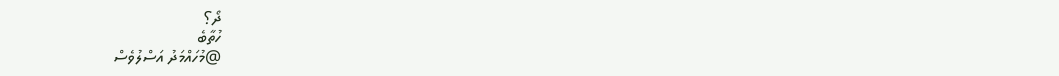ދޯ؟
ހުތާބެ
@މުހައްމަދު އަސްލުވެސް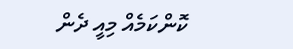ކޮންކަމެއް މިއީ ދެން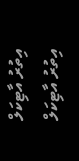އިތުރު އާޓިކަލް
އިތުރު އާޓިކަލް